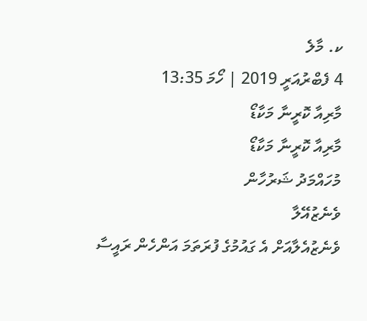ކ. މާލެ
4 ފެބްރުއަރީ 2019 | ހޯމަ 13:35
މާރިއާ ކޮރީނާ މަކާޑޯ
މާރިއާ ކޮރީނާ މަކާޑޯ
މުހައްމަދު ޝަރުހާން
ވެނެޒުއޭލާ
ވެނެޒުއެލާއަށް އެ ގައުމުގެ ފުރަތަމަ އަންހެން ރައީސާ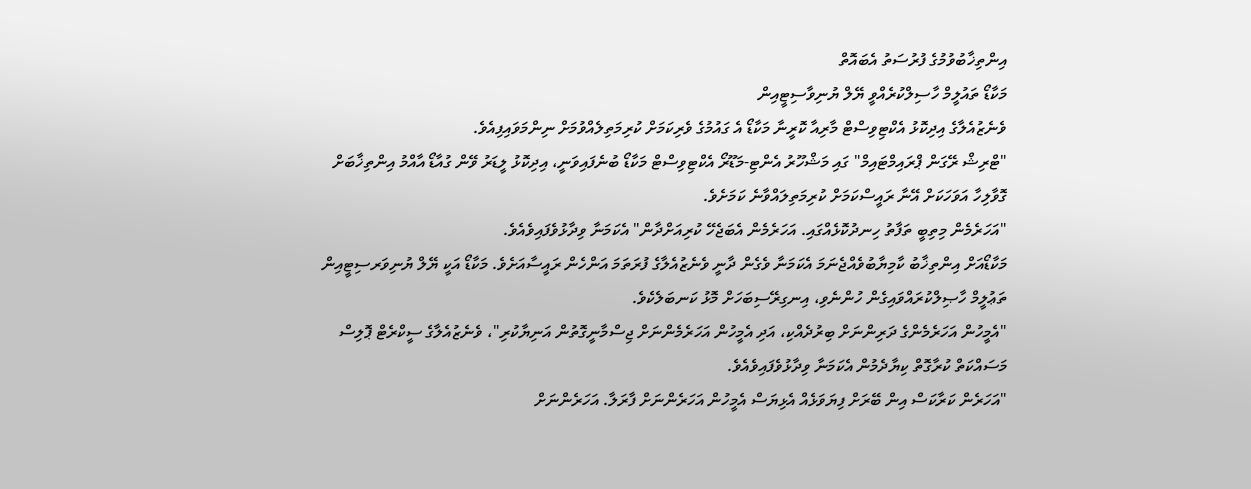އިންތިޚާބުވުމުގެ ފުރުސަތު އެބައޮތް
މަކާޑޯ ތައުލީމް ހާސިލްކުރެއްވީ ޔޭލް ޔުނިވާސިޓީއިން
ވެނެޒުއެލާގެ އިދިކޮޅު އެކްޓިވިސްޓް މާރިއާ ކޮރީނާ މަކާޑޯ އެ ގައުމުގެ ވެރިކަމަށް ކުރިމަތިލެއްވުމަށް ނިންމަވައިފިއެވެ.
"ޓްރިޝް ރޭގަން ޕްރައިމްޓައިމް" ގައި މަޝްހޫރު އެންޓި-މަޑޫރޯ އެކްޓިވިސްޓް މަކާޑޯ ބުނެފައިވަނީ، އިދިކޮޅު ލީޑަރު ވޭން ގުއާޑޯ އާއްމު އިންތިޚާބަށް ގޮވާލިހާ އަވަހަކަށް އޭނާ ރައީސްކަމަށް ކުރިމަތިލައްވާނެ ކަމަށެވެ.
"އަހަރެމެން މިތިބީ ތަފާތު ހިނދުކޮޅެއްގައި. އަހަރެމެން އެބަޖެހޭ ކުރިއަށްދާން" އެކަމަނާ ވިދާޅުވެފައިވެއެވެ.
މަކާޑޯއަށް އިންތިޚާބު ކާމިޔާބުވެއްޖެނަމަ އެކަމަނާ ވެގެން ދާނީ ވެނެޒުއެލާގެ ފުރަތަމަ އަންހެން ރައީސާއަށެވެ. މަކާޑޯ އަކީ ޔޭލް ޔުނިވަރސިޓީއިން ތަޢުލީމް ހާޞިލްކުރައްވައިގެން ހުންނެވި، އިނގިރޭސިބަހަށް މޮޅު ކަނބަލެކެވެ.
"އެމީހުން އަހަރެމެންގެ ދަރިންނަށް ބިރުދެއްކި، އަދި އެމީހުން އަހަރެމެންނަށް ޖިސްމާނީގޮތުން އަނިޔާކުރި"، ވެނެޒުއެލާގެ ސީކްރެޓް ޕޮލިސް މަސައްކަތް ކުރާގޮތް ކިޔާދެމުން އެކަމަނާ ވިދާޅުވެފައިވެއެވެ.
"އަހަރެން ކަރާކަސް އިން ބޭރަށް ފިޔަވަޅެއް އެޅިޔަސް އެމީހުން އަހަރެންނަށް ފާރަލާ. އަހަރެންނަށް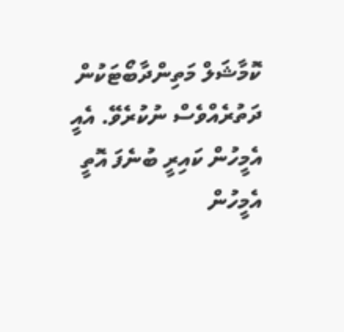ކޮމާޝަލް މަތިންދާބޯޓަކުން ދަތުރެއްވެސް ނުކުރެވޭ. އެއީ އެމީހުން ކައިރީ ބުނެފަ އޮތީ އެމީހުން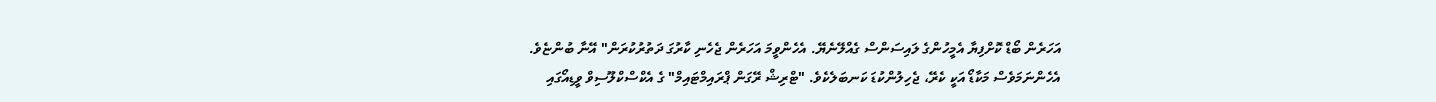އަހަރެން ބޯޑް ކޮށްފިޔާ އެމީހުންގެ ލައިސަންސް ގެއްލޭނެޔޭ. އެހެންވީމަ އަހަރެން ޖެހެނި ކާރުގަ ދަތުރުކުރަން" އޭނާ ބުންޏެވެ.
އެހެންނަމަވެސް މަކާޑޯ އަކީ ކެރޭ، ޖެހިލުންކުޑަ ކަނބަލެކެވެ. "ޓްރިޝް ރޭގަން ޕްރައިމްޓައިމް" ގެ އެކްސްކްލޫސިވް ވީޑިއޯގައި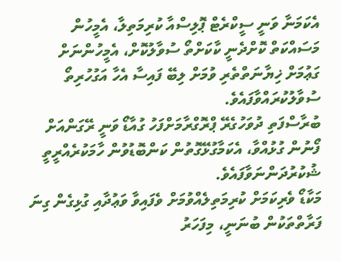އެކަމަނާ ވަނީ ސީކްރެޓް ޕޮލިސްއާ ކުރިމަތިލާ، އެމީހުން މަސައްކަތް ކޮށްދެނީ ކާކަށްތޯ ސުވާލުކޮށް، އެމީހުންނަށް ގަޢުމަށް ޚިޔާނަތްތެރި ވުމަށް ލިބޭ ފައިސާ އެހާ އަގުހުރިތޯ ސުވާލުކުރައްވާފައެވެ.
ބުރާސްފަތި ދުވަހުގެރޭ ޕްރޮގްރާމަށްފަހު ގުއާޑޯ ވަނީ ރޭގަންއަށް ފޯނުން ގުޅުއްވާ، އެކަމާގުޅޭގޮތުން ކަންބޮޑުވުން ހާމަކުރެއްރީތީ ޝުކުރުދަންނަވާފައެވެ.
މަކާޑޯ ވެރިކަމަށް ކުރިމަތިލެއްވުމަށް ވެފައިވާ ވަޢުދާއި ގުޅިގެން ގިނަ ފަރާތްތަކުން ބުނަނީ، މިފަހަރު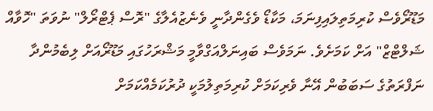މަޑޫރޯވެސް ކުރިމަތިލައިފިނަމަ، މަކާޑޯ ވެގެންދާނީ ވެނެޒުއެލާގެ "ރޮސް ޕެޓްރޯލް" ނުވަތަ "ހޮވާއް ޝަލްޓްޒް" އަށް ކަމަށެވެ. ނަމަވެސް ބައިނަލްއަގްވާމީ މަޝްރަހުގައި މަޑޫރޯއަށް ލިބެމުންދާ ނަފްރަތުގެ ސަބަބުން އޭނާ ވެރިކަމަށް ކުރިމަތިލުމަކީ ދުރުކަމެއްކަމަށް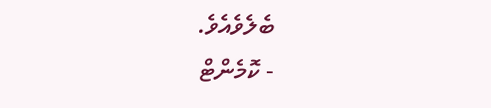ބެލެވެއެވެ.
- ކޮމެންޓް